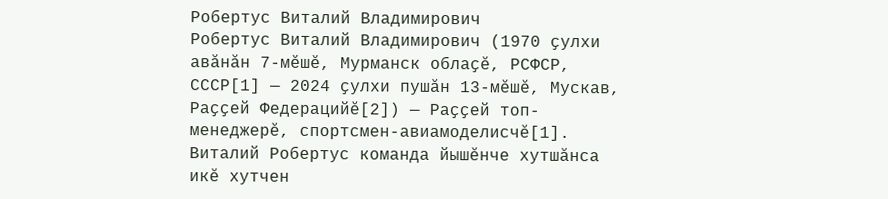Робертус Виталий Владимирович
Робертус Виталий Владимирович (1970 ҫулхи авӑнӑн 7-мӗшӗ, Мурманск облаҫӗ, РСФСР, СССР[1] — 2024 ҫулхи пушӑн 13-мӗшӗ, Мускав, Раҫҫей Федерацийӗ[2]) — Раҫҫей топ-менеджерӗ, спортсмен-авиамоделисчӗ[1].
Виталий Робертус команда йышӗнче хутшӑнса икӗ хутчен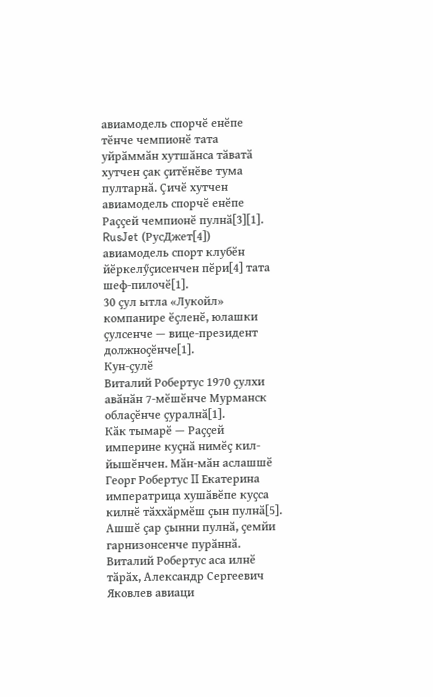авиамодель спорчӗ енӗпе тӗнче чемпионӗ тата уйрӑммӑн хутшӑнса тӑватӑ хутчен ҫак ҫитӗнӗве тума пултарнӑ. Ҫичӗ хутчен авиамодель спорчӗ енӗпе Раҫҫей чемпионӗ пулнӑ[3][1].
RusJet (РусДжет[4]) авиамодель спорт клубӗн йӗркелӳҫисенчен пӗри[4] тата шеф-пилочӗ[1].
30 ҫул ытла «Лукойл» компанире ӗҫленӗ, юлашки ҫулсенче — вице-президент должноҫӗнче[1].
Кун-ҫулӗ
Виталий Робертус 1970 ҫулхи авӑнӑн 7-мӗшӗнче Мурманск облаҫӗнче ҫуралнӑ[1].
Кӑк тымарӗ — Раҫҫей империне куҫнӑ нимӗҫ кил-йышӗнчен. Мӑн-мӑн аслашшӗ Георг Робертус II Екатерина императрица хушӑвӗпе куҫса килнӗ тӑххӑрмӗш ҫын пулнӑ[5].
Ашшӗ ҫар ҫынни пулнӑ, ҫемйи гарнизонсенче пурӑннӑ. Виталий Робертус аса илнӗ тӑрӑх, Александр Сергеевич Яковлев авиаци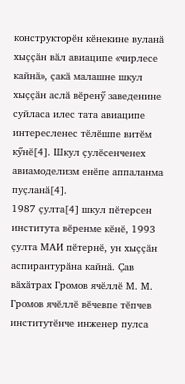конструкторӗн кӗнекине вуланӑ хыҫҫӑн вӑл авиаципе «чирлесе кайнӑ», ҫакӑ малашне шкул хыҫҫӑн аслӑ вӗренӳ заведенине суйласа илес тата авиаципе интересленес тӗлӗшпе витӗм кӳнӗ[4]. Шкул ҫулӗсенченех авиамоделизм енӗпе аппаланма пуҫланӑ[4].
1987 ҫулта[4] шкул пӗтерсен института вӗренме кӗнӗ, 1993 ҫулта МАИ пӗтернӗ, ун хыҫҫӑн аспирантурӑна кайнӑ. Ҫав вӑхӑтрах Громов ячӗллӗ М. М. Громов ячӗллӗ вӗчевпе тӗпчев институтӗнче инженер пулса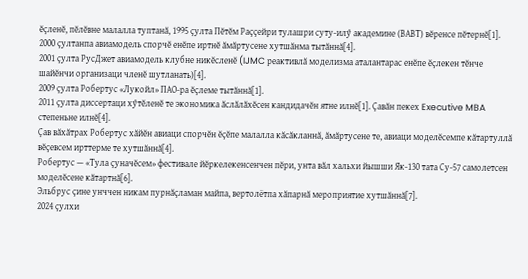ӗҫленӗ, пӗлӗвне малалла туптанӑ, 1995 ҫулта Пӗтӗм Раҫҫейри тулашри суту-илӳ академине (ВАВТ) вӗренсе пӗтернӗ[1].
2000 ҫултанпа авиамодель спорчӗ енӗпе иртнӗ ӑмӑртусене хутшӑнма тытӑннӑ[4].
2001 ҫулта РусДжет авиамодель клубне никӗсленӗ (IJMC реактивлӑ моделизма аталантарас енӗпе ӗҫлекен тӗнче шайӗнчи организаци членӗ шутланать)[4].
2009 ҫулта Робертус «Лукойл» ПАО-ра ӗҫлеме тытӑннӑ[1].
2011 ҫулта диссертаци хӳтӗленӗ те экономика ӑслӑлӑхӗсен кандидачӗн ятне илнӗ[1]. Ҫавӑн пекех Executive MBA степеньне илнӗ[4].
Ҫав вӑхӑтрах Робертус хӑйӗн авиаци спорчӗн ӗҫӗпе малалла кӑсӑкланнӑ, ӑмӑртусене те, авиаци моделӗсемпе кӑтартуллӑ вӗҫевсем ирттерме те хутшӑннӑ[4].
Робертус — «Тула ҫуначӗсем» фестивале йӗркелекенсенчен пӗри, унта вӑл хальхи йышши Як-130 тата Су-57 самолетсен моделӗсене кӑтартнӑ[6].
Эльбрус ҫине унччен никам пурнӑҫламан майпа, вертолётпа хӑпарнӑ мероприятие хутшӑннӑ[7].
2024 ҫулхи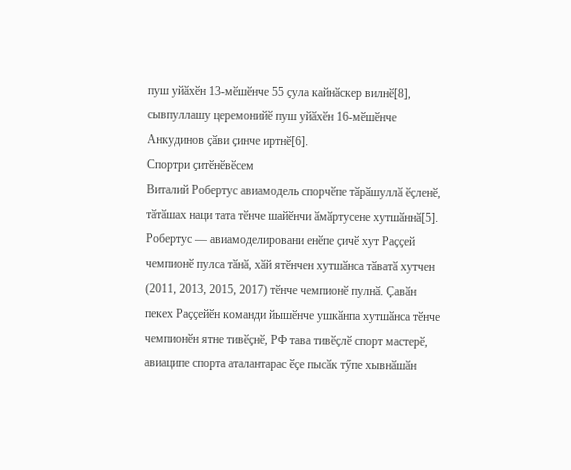пуш уйӑхӗн 13-мӗшӗнче 55 ҫула кайнӑскер вилнӗ[8], сывпуллашу церемонийӗ пуш уйӑхӗн 16-мӗшӗнче Анкудинов ҫӑви ҫинче иртнӗ[6].
Спортри ҫитӗнӗвӗсем
Виталий Робертус авиамодель спорчӗпе тӑрӑшуллӑ ӗҫленӗ, тӑтӑшах наци тата тӗнче шайӗнчи ӑмӑртусене хутшӑннӑ[5].
Робертус — авиамоделировани енӗпе ҫичӗ хут Раҫҫей чемпионӗ пулса тӑнӑ, хӑй ятӗнчен хутшӑнса тӑватӑ хутчен (2011, 2013, 2015, 2017) тӗнче чемпионӗ пулнӑ. Ҫавӑн пекех Раҫҫейӗн команди йышӗнче ушкӑнпа хутшӑнса тӗнче чемпионӗн ятне тивӗҫнӗ, РФ тава тивӗҫлӗ спорт мастерӗ, авиаципе спорта аталантарас ӗҫе пысӑк тӳпе хывнӑшӑн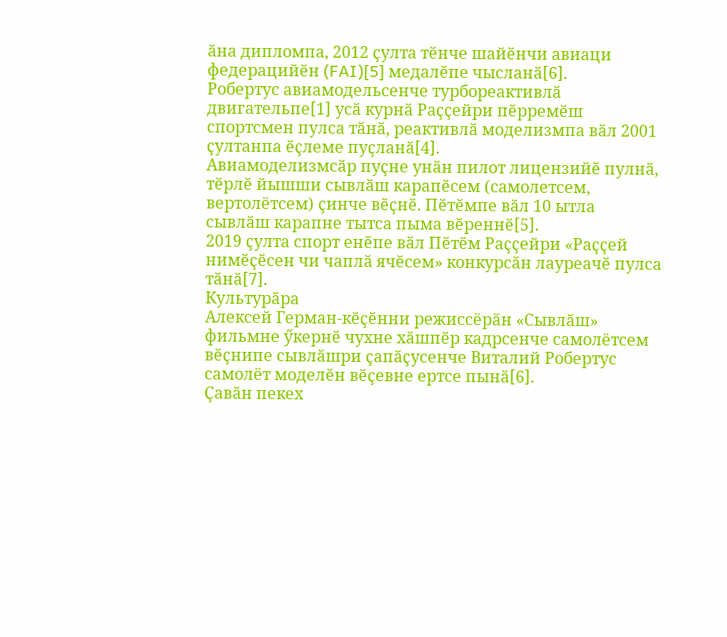ӑна дипломпа, 2012 ҫулта тӗнче шайӗнчи авиаци федерацийӗн (FAI)[5] медалӗпе чысланӑ[6].
Робертус авиамодельсенче турбореактивлӑ двигательпе[1] усӑ курнӑ Раҫҫейри пӗрремӗш спортсмен пулса тӑнӑ, реактивлӑ моделизмпа вӑл 2001 ҫултанпа ӗҫлеме пуҫланӑ[4].
Авиамоделизмсӑр пуҫне унӑн пилот лицензийӗ пулнӑ, тӗрлӗ йышши сывлӑш карапӗсем (самолетсем, вертолётсем) ҫинче вӗҫнӗ. Пӗтӗмпе вӑл 10 ытла сывлӑш карапне тытса пыма вӗреннӗ[5].
2019 ҫулта спорт енӗпе вӑл Пӗтӗм Раҫҫейри «Раҫҫей нимӗҫӗсен чи чаплӑ ячӗсем» конкурсӑн лауреачӗ пулса тӑнӑ[7].
Культурӑра
Алексей Герман-кӗҫӗнни режиссёрӑн «Сывлӑш» фильмне ӳкернӗ чухне хӑшпӗр кадрсенче самолётсем вӗҫнипе сывлӑшри ҫапӑҫусенче Виталий Робертус самолёт моделӗн вӗҫевне ертсе пынӑ[6].
Ҫавӑн пекех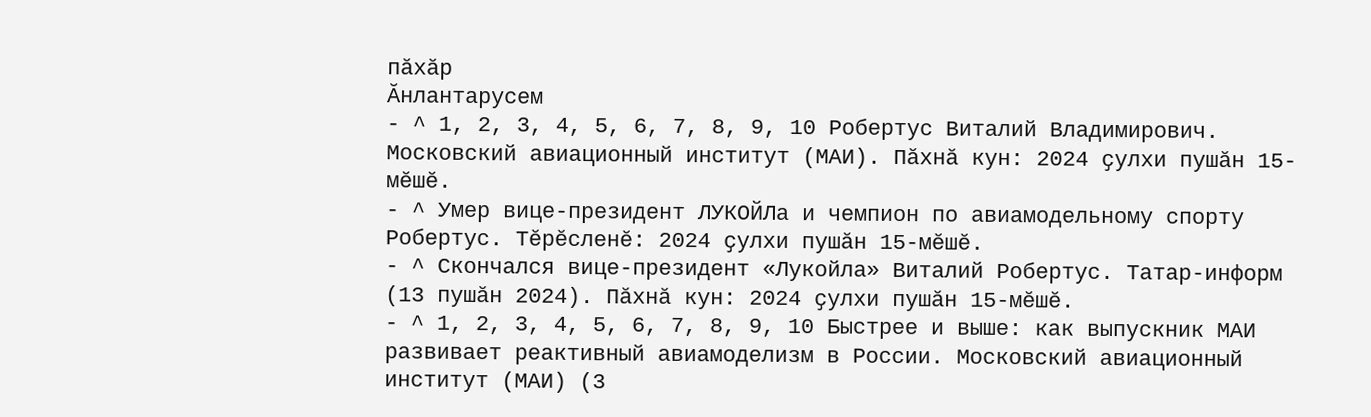пӑхӑр
Ӑнлантарусем
- ^ 1, 2, 3, 4, 5, 6, 7, 8, 9, 10 Робертус Виталий Владимирович. Московский авиационный институт (МАИ). Пӑхнӑ кун: 2024 ҫулхи пушӑн 15-мӗшӗ.
- ^ Умер вице-президент ЛУКОЙЛа и чемпион по авиамодельному спорту Робертус. Тӗрӗсленӗ: 2024 ҫулхи пушӑн 15-мӗшӗ.
- ^ Скончался вице-президент «Лукойла» Виталий Робертус. Татар-информ (13 пушӑн 2024). Пӑхнӑ кун: 2024 ҫулхи пушӑн 15-мӗшӗ.
- ^ 1, 2, 3, 4, 5, 6, 7, 8, 9, 10 Быстрее и выше: как выпускник МАИ развивает реактивный авиамоделизм в России. Московский авиационный институт (МАИ) (3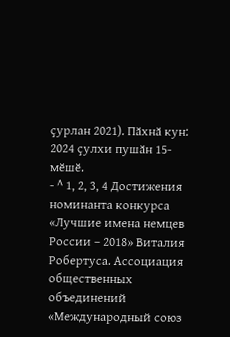ҫурлан 2021). Пӑхнӑ кун: 2024 ҫулхи пушӑн 15-мӗшӗ.
- ^ 1, 2, 3, 4 Достижения номинанта конкурса «Лучшие имена немцев России – 2018» Виталия Робертуса. Ассоциация общественных объединений «Международный союз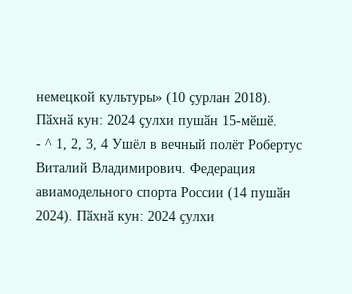немецкой культуры» (10 ҫурлан 2018). Пӑхнӑ кун: 2024 ҫулхи пушӑн 15-мӗшӗ.
- ^ 1, 2, 3, 4 Ушёл в вечный полёт Робертус Виталий Владимирович. Федерация авиамодельного спорта России (14 пушӑн 2024). Пӑхнӑ кун: 2024 ҫулхи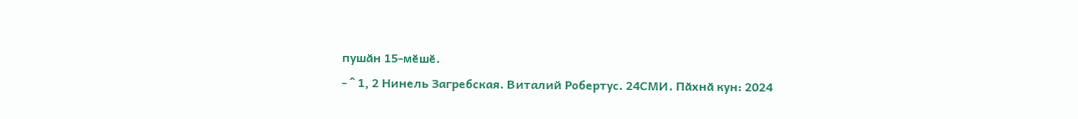пушӑн 15-мӗшӗ.
- ^ 1, 2 Нинель Загребская. Виталий Робертус. 24СМИ. Пӑхнӑ кун: 2024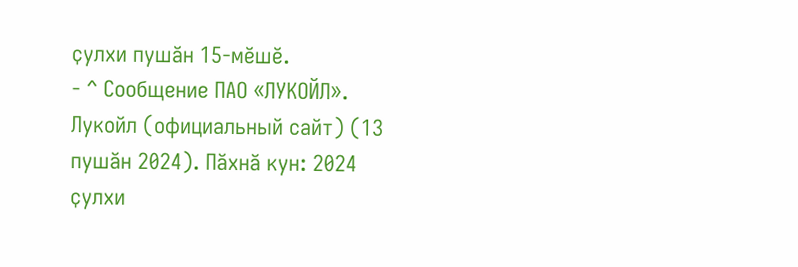ҫулхи пушӑн 15-мӗшӗ.
- ^ Сообщение ПАО «ЛУКОЙЛ». Лукойл (официальный сайт) (13 пушӑн 2024). Пӑхнӑ кун: 2024 ҫулхи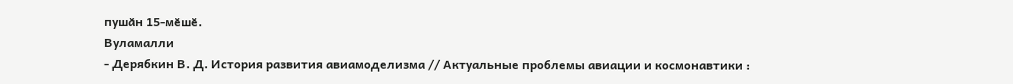пушӑн 15-мӗшӗ.
Вуламалли
- Дерябкин В. Д. История развития авиамоделизма // Актуальные проблемы авиации и космонавтики :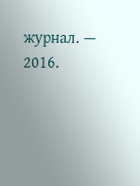журнал. — 2016.